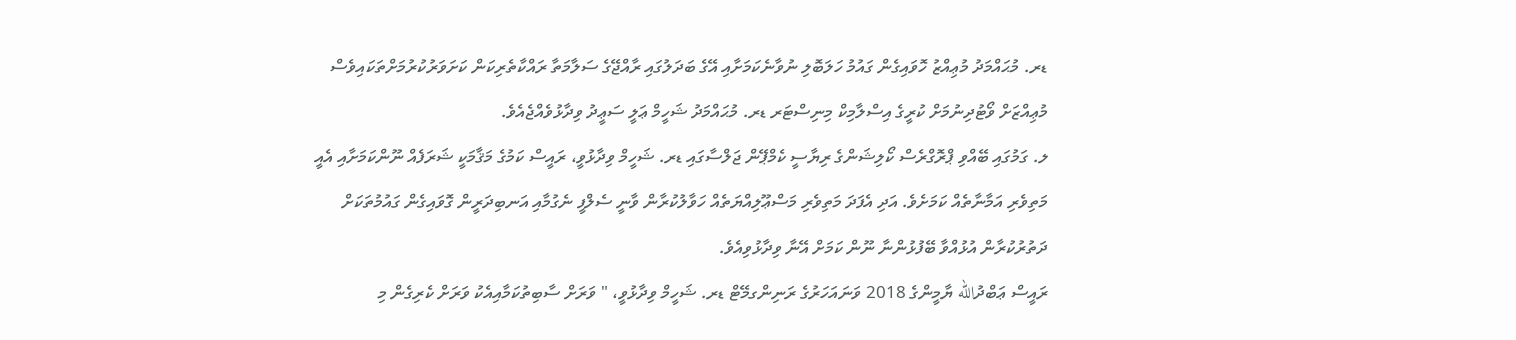ޑރ. މުޙައްމަދު މުޢިއްޒު ހޮވައިގެން ގައުމު ހަލަބޮލި ނުވާނެކަމަށާއި އޭގެ ބަދަލުގައި ރާއްޖޭގެ ސަލާމަތާ ރައްކާތެރިކަން ކަށަވަރުކުރުމަށްތަކައިވެސް މުޢިއްޒަށް ވޯޓުދިނުމަށް ކުރީގެ އިސްލާމިކް މިނިސްޓަރ ޑރ. މުޙައްމަދު ޝަހީމް ޢަލީ ސަޢީދު ވިދާޅުވެއްޖެއެވެ.
ލ. ގަމުގައި ބޭއްވި ޕްރޮގްރެސް ކޯލިޝަންގެ ރިޔާސީ ކެމްޕޭން ޖަލްސާގައި ޑރ. ޝަހީމް ވިދާޅުވީ، ރައީސް ކަމުގެ މަޤާމަކީ ޝަރަފެއް ނޫންކަމަށާއި އެއީ މަތިވެރި އަމާނާތެއް ކަމަށެވެ. އަދި އެފަދަ މަތިވެރި މަސްޢޫލިއްޔަތެއް ހަވާލުކުރާން ވާނީ ސެލްފީ ނެގުމާއި އަނބިދަރީން ގޮވައިގެން ގައުމުތަކަށް ދަތުރުކުރާން އުޅުއްވާ ބޭފުޅުންނާ ނޫން ކަމަށް އޭނާ ވިދާޅުވިއެވެ.
ރައީސް ޢަބްދުالله ޔާމީންގެ 2018 ވަނައަހަރުގެ ރަނިންގމޭޓް ޑރ. ޝަހީމް ވިދާޅުވީ، " ވަރަށް ސާބިތުކަމާއިއެކު ވަރަށް ކެރިގެން މި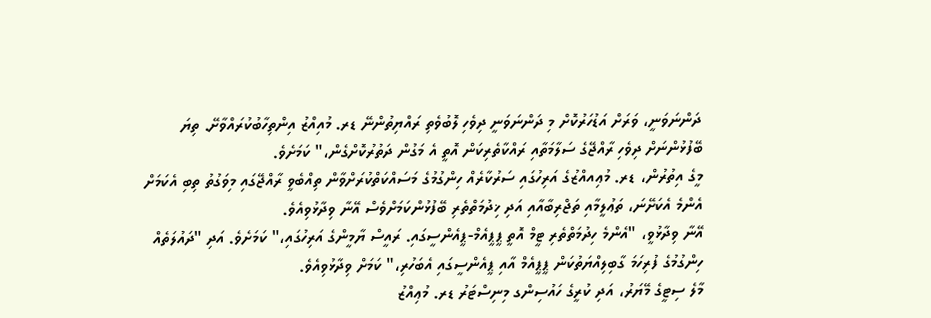ދަންނަވަނީ، ވަރަށް އަޑުހަރުކޮށް މި ދަންނަވަނީ ދިވެހި ލޮބުވެތި ރައްޔިތުންނޭ ޑރ. މުއިއްޒު އިންތިހާބުކުރައްވާށޭ. ތިޔަ ބޭފުޅުންނަށް ދިވެހި ރާއްޖޭގެ ސަލާމަތާއި ރައްކާތެރިކަން އޮތީ އެ މަގުން ދަތުރުކޮށްގެން،" ކަމަށެވެ.
މީގެ އިތުރުން، ޑރ. މުޢިއއްޒުގެ އަރިހުގައި ސަރުކާރެއް ހިންގުމުގެ މަސައްކަތްކުރަށްވާން ތިއްބެވީ ރާއްޖޭގައި މިވަގުތު ތިބި އެކަމަށް އެންމެ އެކަށޭނަ، ތަޢުލީމާއި ތަޖްރިބާއާއި އަދި ޚިދުމަތްތެރި ބޭފުޅުންކަމަށްވެސް އޭނާ ވިދާޅުވިއެވެ.
އޭނާ ވިދާޅުވީ، "އެންމެ ހިދުމަތްތެރި ޓީމް އޮތީ ޕީޕީއެމް-ޕީއެންސީގައި. ރައީސް ޔާމީންގެ އަރިހުގައި،" ކަމަށެވެ. އަދި "ދައުލަތެއް ހިންގުމުގެ ފުރިހަމަ ގާބިލިއްޔަތުކަން ޕީޕީއެމް އާއި ޕީއެންސީގައި އެބަހުރި،" ކަމަށް ވިދާޅުވިއެވެ.
މާލެ ސިޓީގެ މޭޔަރު، އަދި ކުރީގެ ހައުސިންގ މިނިސްޓަރު ޑރ. މުޢިއްޒު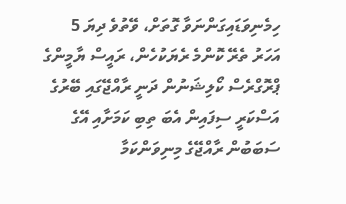ހިމެނިވަޑައިގަންނަވާ ގޮތަށް، ވޭތުވެ ދިޔަ 5 އަހަރު ތެރޭ ކޮންމެ ރެޔަކުހެން، ރައީސް ޔާމީންގެ ޕްރޮގްރެސް ކޯލިޝަނުން ދަނީ ރާއްޖޭގައި ބޭރުގެ އަސްކަރީ ސިފައިން އެބަ ތިބި ކަމަށާއި އޭގެ ސަބަބުން ރާއްޖޭގެ މިނިވަންކަމާ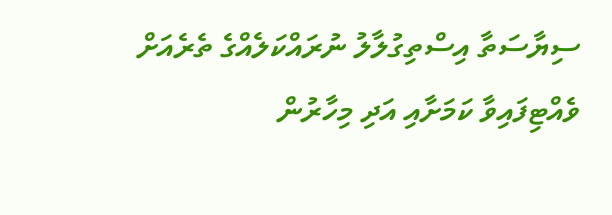ސިޔާސަތާ އިސްތިގުލާލު ނުރައްކަލެއްގެ ތެރެއަށް ވެއްޓިފައިވާ ކަމަށާއި އަދި މިހާރުން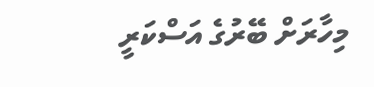މިހާރަށް ބޭރުގެ އަސްކަރީ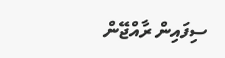ސިފައިން ރާއްޖޭން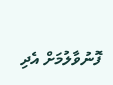ފޮނުވާލުމަށް އެދި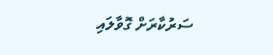ސަރުކާރަށް ގޮވާލައި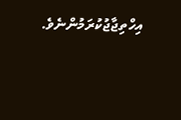އިހްތިޖާޖުކުރަމުންނެވެ.